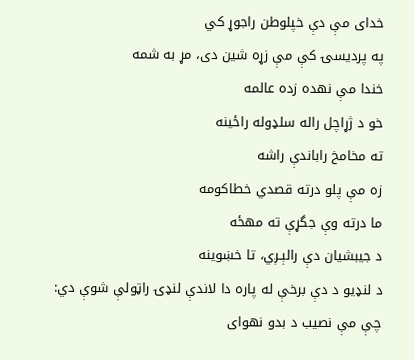خدای مې دې خپلوطن راجوړ کي
په پردیسۍ کې مې زړه شین دی، مړ به شمه
خندا مې نهده زده عالمه
خو د ژړاچل راله سلډوله راځینه
ته مخامخ راباندې راشه
زه مې پلو درته قصدي خطاکومه
ما درته وې جگړې ته مهځه
د جیبشیان دې رالېـږي، تا خښوینه
د لنډیو د دې برخې له پاره دا لاندې لنډۍ راټولې شوې دي:
چې مې نصیب د بدو نهوای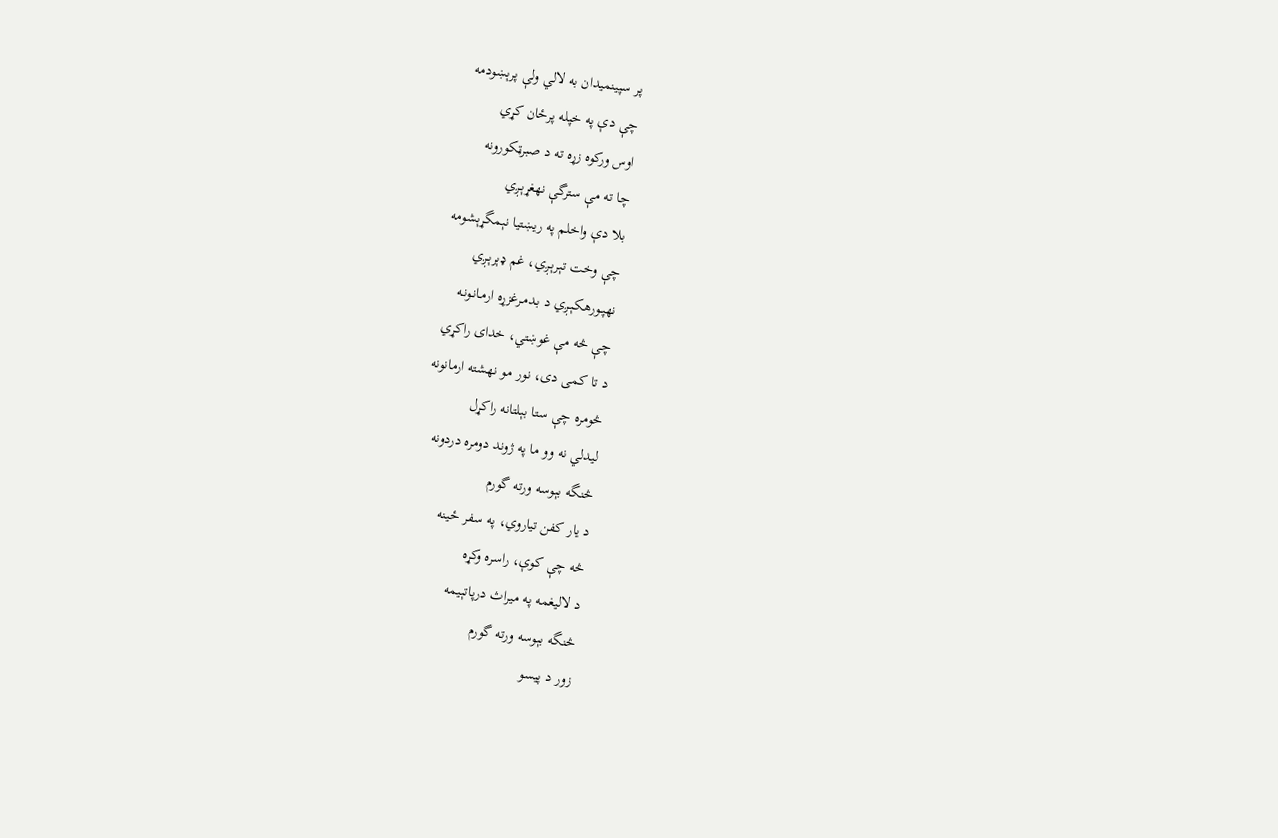پر سپینمیدان به لالي ولې پرېښودمه
چې دې په خپله پرځان کړي
اوس ورکوه زړه ته د صبرټکورونه
چا ته مې سترگې نهغړېـږي
بلا دې واخلم په ریښتیا نېمگړېشومه
چې وخت تېرېـږي، غم ډېرېـږي
نهپـورهکـېـږي د بـدمـرغزړه ارمـانـونـه
چې څه مې غوښتي، خدای راکړي
د تا کمی دی، نور مو نهشته ارمانونه
څومره چې ستا بېلتانه راکړل
لیدلي نه وو ما په ژوند دومره دردونه
څنگه بېوسه ورته گورم
د یار کفن تیاروي، په سفر ځینه
څه چې کوې، راسره وکړه
د لاليغمه په میراث درپاتېیمه
څنگه بېوسه ورته گورم
زور د پیسو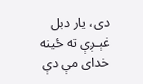دی، یار دبل غېـږې ته ځینه
خدای مې دې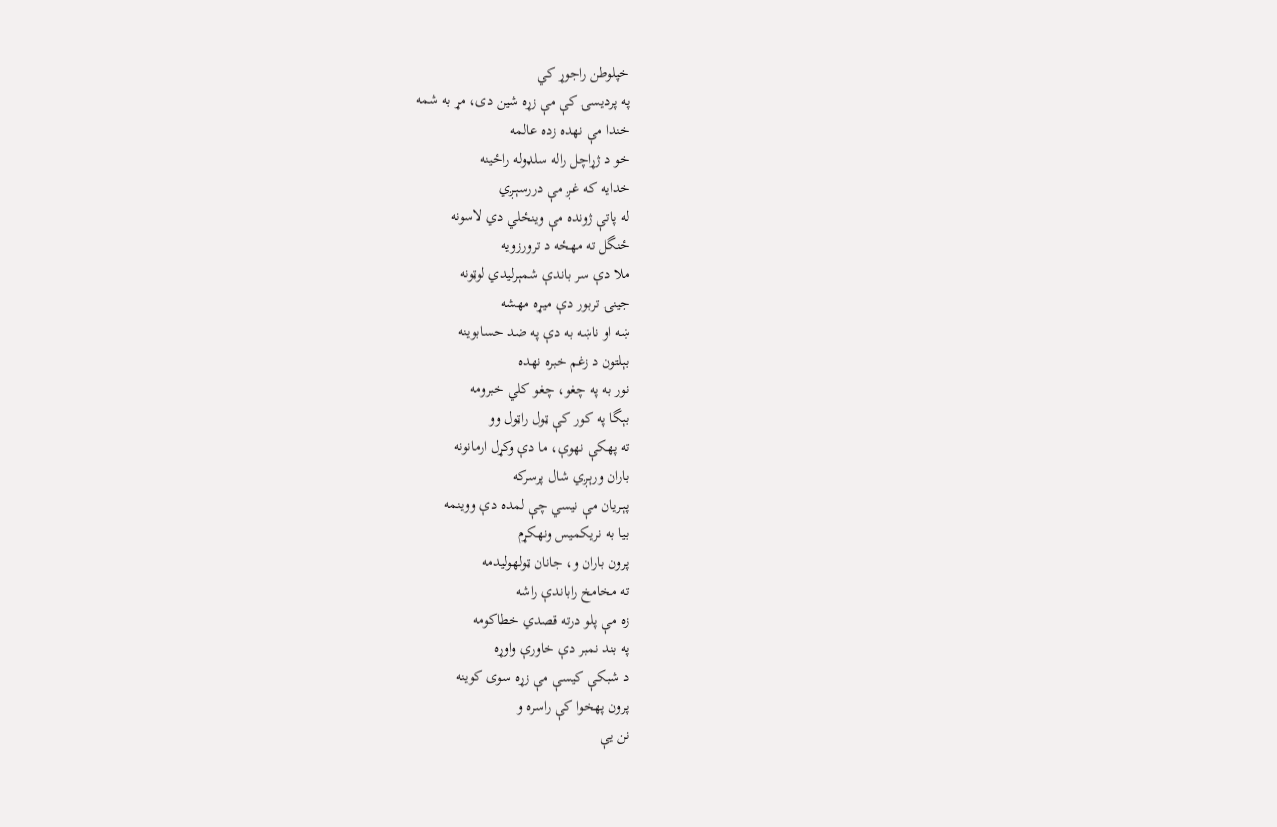خپلوطن راجوړ کي
په پردیسۍ کې مې زړه شین دی، مړ به شمه
خندا مې نهده زده عالمه
خو د ژړاچل راله سلډوله راځینه
خدایه که غـږ مې دررسېـږي
له پاتې ژونده مې وینځلي دي لاسونه
ځنگل ته مهځه د ترورزویه
ملا دې سر باندې شمېرليدي لوټونه
جینۍ تربور دې میـړه مهشه
ښه او ناښه به دې په ضد حسابوینه
بېلتون د زغم خبره نهده
نور به په چغو، چغو کلي خبرومه
بېگا په کور کې ټول راټول وو
ته پهکې نهوې، ما دې وکړل ارمانونه
باران ورېـږي شال پرسرکه
پېـریان مې نیسي چې لمده دې ووینمه
بیا به نریکمیس ونهکړم
پرون باران و، جانان ټولهولیدمه
ته مخامخ راباندې راشه
زه مې پلو درته قصدي خطاکومه
په بند نمبر دې خاورې واوړه
د شبکې کیسې مې زړه سوی کوینه
پرون پهخوا کې راسره و
نن یې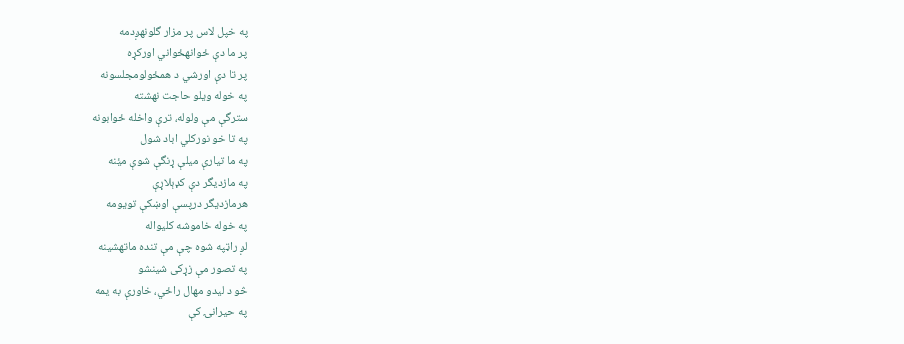په خپل لاس پر مزار گلونهږدمه
پر ما دې ځوانهځواني اورکړه
پر تا دې اورشي د همځولومجلسونه
په خوله ویلو حاجت نهشته
سترگې مې ولوله، ترې واخله ځوابونه
په تا خو نورکلي اباد شول
په ما تیارې میلې ړنگې شوې میٔنه
په مازدیگر دې کډېلاړې
هرمازدیگر درپسې اوښکې تویومه
په خوله خاموشه کلیواله
لږ راټپه شوه چې مې تنده ماتهشینه
په تصور مې زړكی شینشو
څو د لیدو مهال راځي، خاورې به یمه
په حیرانۍ کې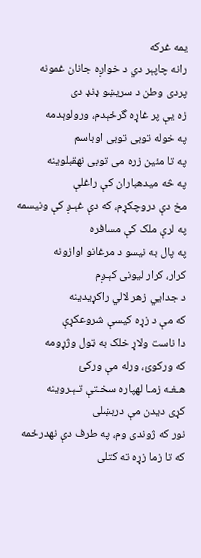یمه غرکه
رانه چاپېر دي د خواږه جانان غمونه
پردی وطن د سریښو ډنډ دی
زه یې پر غاړه گرځېدم، ورولوېدمه
په خوله توبی توبی اوباسم
په تا مئین زره می توبی نهقبلوینه
په څه میدهباران کې راغلې
مخ دې دروچکړم، که دې غېـږ کې ونیسمه
په لرې ملک کې مسافره
په پال به نیسو د مرغانو اوازونه
کرار، کرار لیونی کېـږم
د جدايي زهر لالي راکړيدینه
که مې د زړه کیسې شروعکړې
دا ناست ولاړ خلک به ټول وژړومه
که ورکوئ، ورله مې ورکئ
هـغـه زمـا لهپاره سخـتې تـېـروینه
کړی دیدن مې دربښلی
نور که ژوندی وم، په طرف دې نهدرځمه
که تا زما زړه ته کتلی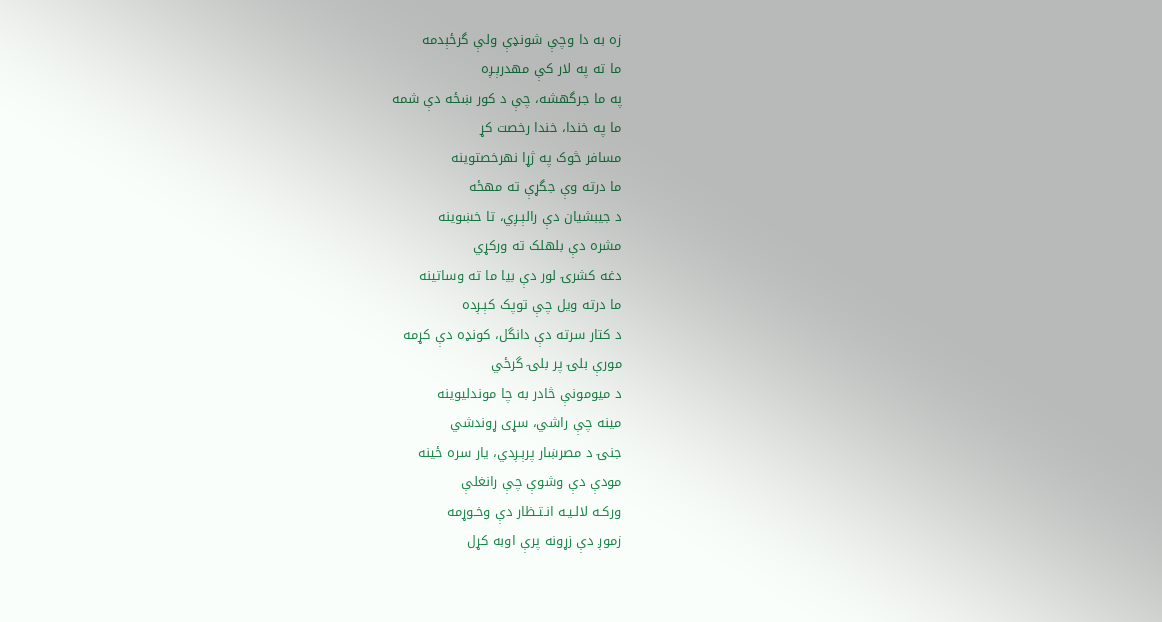زه به دا وچې شونډې ولې گرځېدمه
ما ته په لار کې مهدرېـږه
په ما جرگهشه، چې د کور ښځه دې شمه
ما په خندا، خندا رخصت کړ
مسافر څوک په ژړا نهرخصتوینه
ما درته وې جگړې ته مهځه
د جیبشیان دې رالېـږي، تا خښوینه
مشره دې بلهلک ته ورکړي
دغه کشرۍ لور دې بیا ما ته وساتینه
ما درته ویل چې توپک کېـږده
د کتار سرته دې دانگل، کونډه دې کړمه
مورې بلۍ پر بلۍ گرځي
د میومونې څادر به چا موندلیوینه
مینه چې راشي، سړی ړوندشي
جنۍ د مصرښار پرېـږدي، یار سره ځینه
مودې دې وشوې چې رانغلې
ورکـه لالـیـه انـتـظار دې وخـوړمه
زموږ دې زړونه پرې اوبه کړل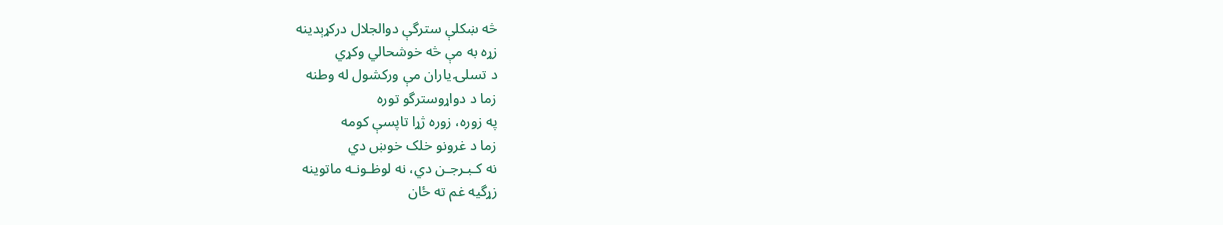څه ښکلې سترگې دوالجلال درکړېدینه
زړه به مې څه خوشحالي وکړي
د تسلۍ یاران مې ورکشول له وطنه
زما د دواړوسترگو توره
په زوره، زوره ژړا تاپسې کومه
زما د غرونو خلک خوښ دي
نه کـبـرجـن دي، نه لوظـونـه ماتوینه
زړگیه غم ته ځان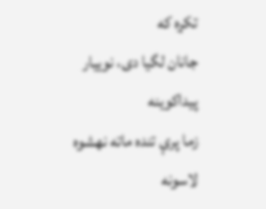تکړه که
جانان لگیا دی، نوییار پیداکوینه
زما پرې تنده ماته نهشوه
لاسونه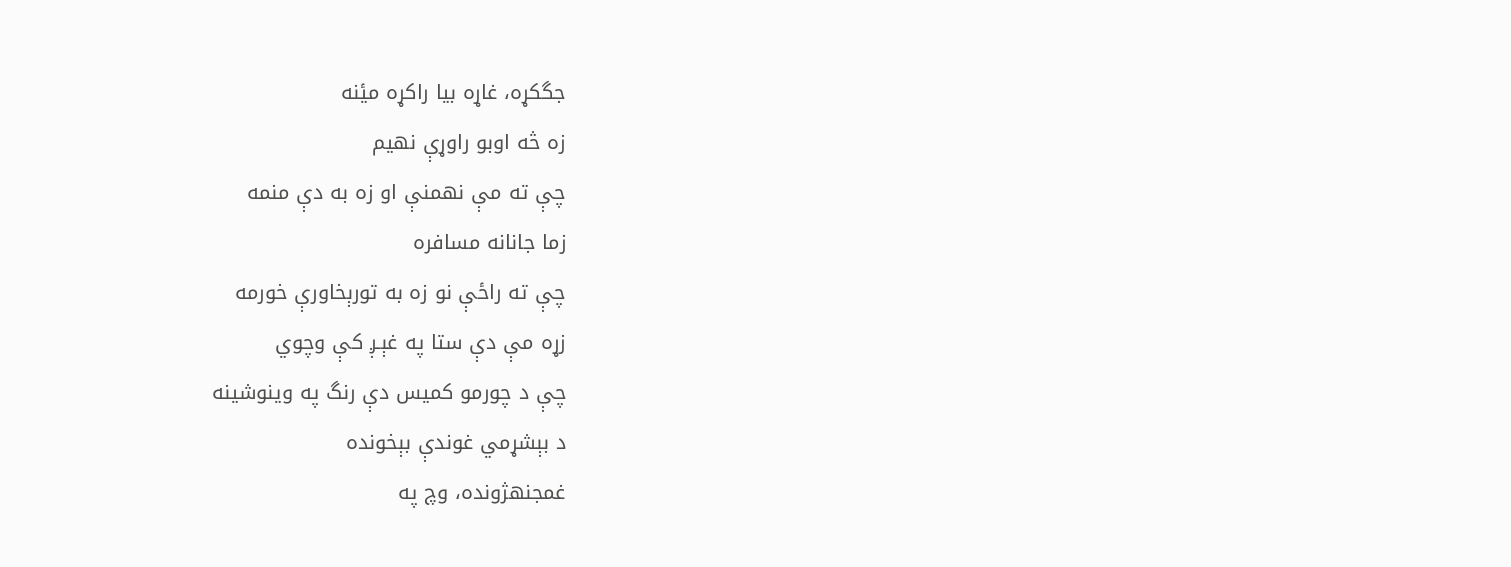جگکړه، غاړه بیا راکړه میٔنه
زه څه اوبو راوړې نهیم
چې ته مې نهمنې او زه به دې منمه
زما جانانه مسافره
چې ته راځې نو زه به تورېخاورې خورمه
زړه مې دې ستا په غېـږ کې وچوي
چې د چورمو کمیس دې رنگ په وینوشینه
د بېشړمي غوندې بېخونده
غمجنهژونده، وچ په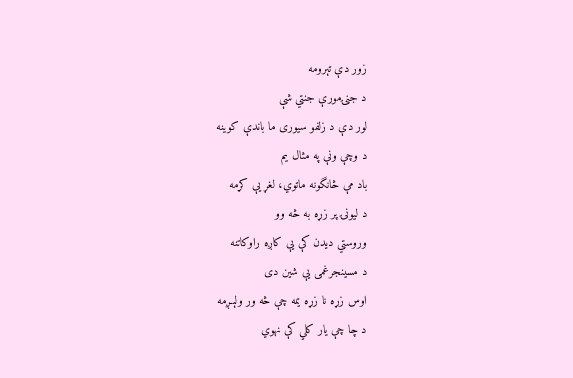زور دې تېرومه
د جنۍمورې جنتي شې
لور دې د زلفو سیوری ما باندې کوینه
د وچې ونې په مثال یم
باد مې څانگونه ماتوي، لغړ یې کړمه
د لیونۍ پر زړه به څه وو
وروستي دیدن کې یې کاږه راوکاتنه
د مسینجرغمی یې شین دی
اوس زړه نا زړه یمه چې څه ور ولېـږمه
د چا چې یار کلي کې نهوي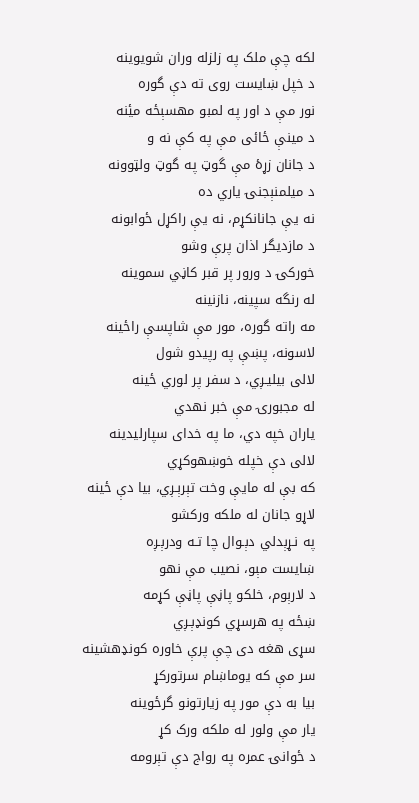لکه چې ملک په زلزله وران شویوینه
د خپل ښایست روی ته دې گوره
نور مې د اور په لمبو مهسېځه میٔنه
د مينې ځائی مې په کې نه و
د جانان زړۀ مې گوټ په گوټ ولټوونه
د میلمنېجنۍ یاري ده
نه یې جانانکړم، نه یې راکړل ځوابونه
د مازدیگر اذان پرې وشو
خورکۍ د ورور پر قبر کاڼي سموینه
له رنگه سپینه، نازنینه
مه راته گوره، مور مې شاپسې راځینه
لاسونه، پښې په رپیدو شول
لالی بیلیـږي، د سفر پر لوري ځینه
له مجبورۍ مې خبر نهدي
یاران خپه دي، ما په خدای سپارليدینه
لالی دې خپله خوښهوکړي
که بې له مایې وخت تېرېـږي، بیا دې ځینه
لاړو جانان له ملکه ورکشو
په نـړېدلي دېـوال چا تـه ودرېـږه
ښایست مېو، نصیب مې نهو
د لارېوم، خلکو پاڼې پاڼې کړمه
ښځه په هرسړي کونډېـږي
سړی هغه دی چې پرې خاوره کونډهشینه
سر مې که یوماښام سرتورکړ
بیا به دې مور په زیارتونو گرځوینه
یار مې ولور له ملکه ورک کړ
د ځوانۍ عمره په رواج دې تېرومه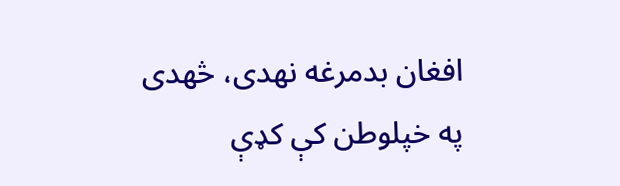افغان بدمرغه نهدی، څهدی
په خپلوطن کې کډې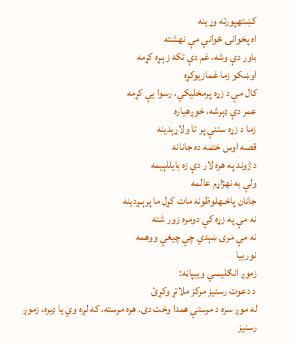کښتهپورته وړینه
اه پخوانۍ ځواني مې نهشته
باور دې وشه، غم دې تکه زېـړه کړمه
اوښکو زما غمازيوکړه
کال مې د زړه پرمخلیکي، رسوا یې کړمه
عمر دې ډېرشه، خوږهیاره
زما د زړه ستنې پر تا ولاړېدینه
قصه اوس ختمه ده جانانه
د ژوند په هره لار دې زه بایللېیمه
ولې به نهژاړم عالمه
جانان پاخـهلوظونه مات کړل ما پرېـږدینه
نه مې په زړه کې دومره زور شته
نه مې مرۍ ښېدي چې چیغې ووهمه
نوربیا
زموږ انګلیسي ویبپاڼه:
د دعوت رسنیز مرکز ملاتړ وکړئ
له موږ سره د مرستې همدا وخت دی. هره مرسته، که لږه وي یا ډیره، زموږ رسنیز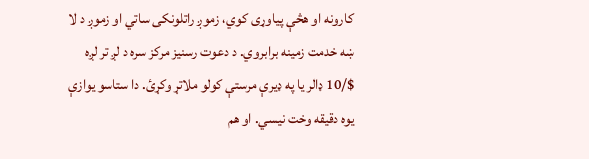کارونه او هڅې پیاوړی کوي، زموږ راتلونکی ساتي او زموږ د لا ښه خدمت زمینه برابروي. د دعوت رسنیز مرکز سره د لږ تر لږه $/10 ډالر یا په ډیرې مرستې کولو ملاتړ وکړئ. دا ستاسو یوازې یوه دقیقه وخت نیسي. او هم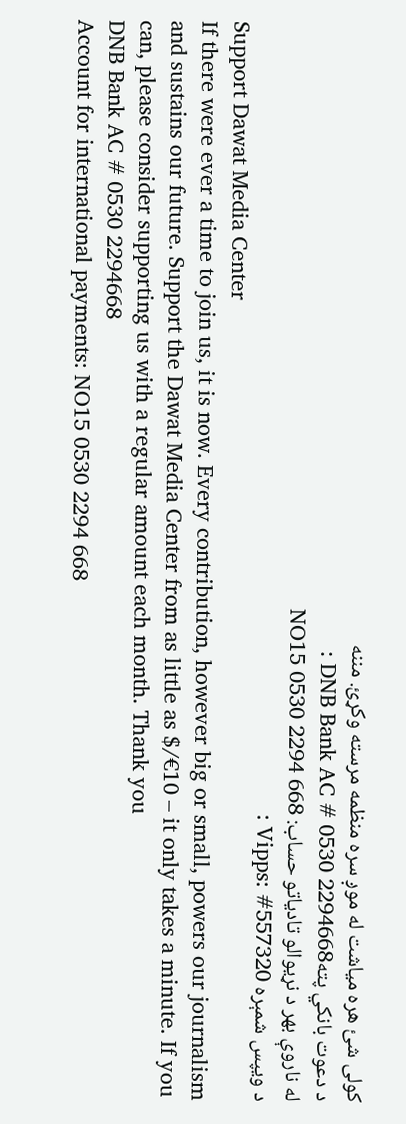کولی شئ هره میاشت له موږ سره منظمه مرسته وکړئ. مننه
د دعوت بانکي پتهDNB Bank AC # 0530 2294668 :
له ناروې بهر د نړیوالو تادیاتو حساب: NO15 0530 2294 668
د ویپس شمېره Vipps: #557320 :
Support Dawat Media Center
If there were ever a time to join us, it is now. Every contribution, however big or small, powers our journalism and sustains our future. Support the Dawat Media Center from as little as $/€10 – it only takes a minute. If you can, please consider supporting us with a regular amount each month. Thank you
DNB Bank AC # 0530 2294668
Account for international payments: NO15 0530 2294 668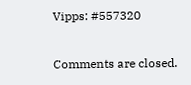Vipps: #557320

Comments are closed.